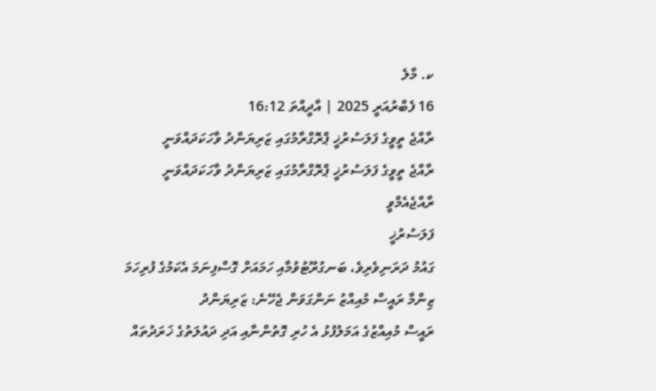ކ. މާލެ
16 ފެބްރުއަރީ 2025 | އާދީއްތަ 16:12
ރާއްޖެ ތީވީގެ ފަލަސުރުޚީ ޕްރޮގްރާމުގައި ޒަރިޔަންދު ވާހަކަދައްވަނީ
ރާއްޖެ ތީވީގެ ފަލަސުރުޚީ ޕްރޮގްރާމުގައި ޒަރިޔަންދު ވާހަކަދައްވަނީ
ރާއްޖެއެމްވީ
ފަލަސުރުޚީ
ގައުމު ދަރަނިވެރިވެ، ބަނގުރޫޓުވުމާއި ހަމައަށް ގޮސްފިނަމަ އެކަމުގެ ފުރިހަމަ ޒިންމާ ރައީސް މުއިއްޒު ނަންގަވަން ޖެހޭނެ: ޒަރިޔަންދު
ރައީސް މުއިއްޒުގެ އަމަލުފުޅު އެ ހުރި ގޮތުންނާއި އަދި ދައުލަތުގެ ޚަރަދުތައް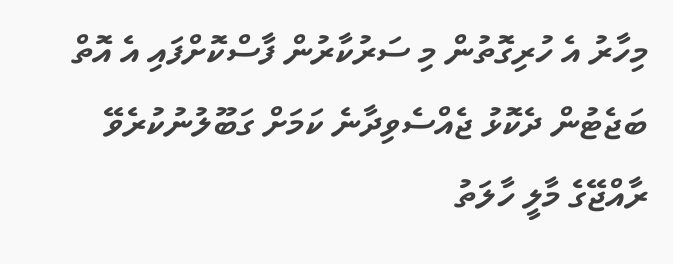މިހާރު އެ ހުރިގޮތުން މި ސަރުކާރުން ފާސްކޮށްފައި އެ އޮތް ބަޖެޓުން ދެކޮޅު ޖެއްސެވިދާނެ ކަމަށް ގަބޫލުނުކުރެވޭ
ރާއްޖޭގެ މާލީ ހާލަތު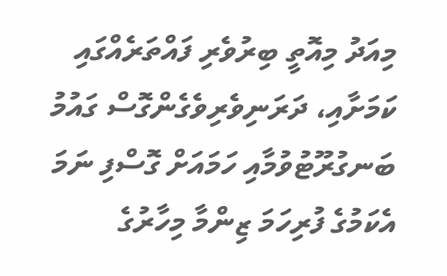މިއަދު މިއޮތީ ބިރުވެރި ފައްތަރެއްގައި ކަމަށާއި، ދަރަނިވެރިވެގެންގޮސް ގައުމު ބަނގުރޫޓުވުމާއި ހަމައަށް ގޮސްފި ނަމަ އެކަމުގެ ފުރިހަމަ ޒިންމާ މިހާރުގެ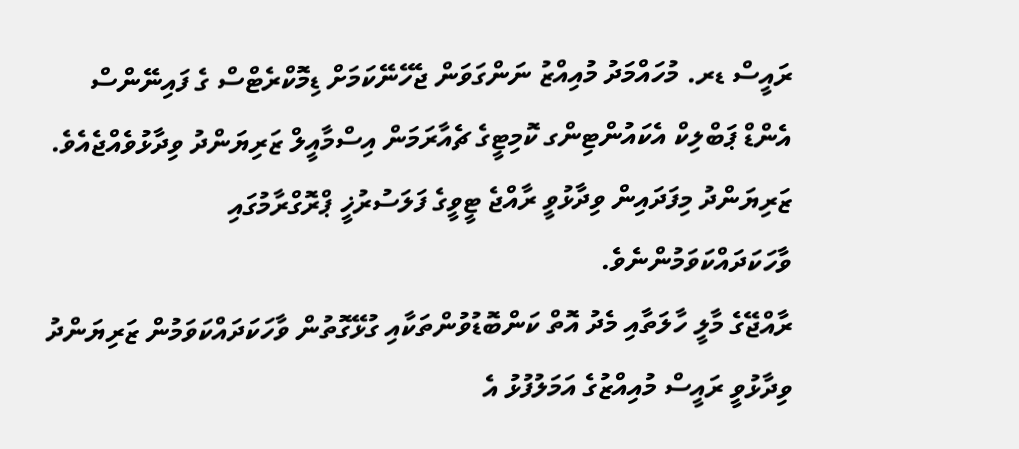ރައީސް ޑރ. މުހައްމަދު މުއިއްޒު ނަންގަވަން ޖެހޭނޭކަމަށް ޑިމޮކްރެޓްސް ގެ ފައިނޭންސް އެންޑް ޕަބްލިކް އެކައުންޓިންގ ކޮމިޓީގެ ޗެއާރަމަން އިސްމާއީލް ޒަރިޔަންދު ވިދާޅުވެއްޖެއެވެ.
ޒަރިޔަންދު މިފަދައިން ވިދާޅުވީ ރާއްޖެ ޓީވީގެ ފަލަސުރުޚީ ޕްރޮގްރާމުގައި ވާހަކަދައްކަވަމުންނެވެ.
ރާއްޖޭގެ މާލީ ހާލަތާއި މެދު އޮތް ކަންބޮޑުވުންތަކާއި ގުޅޭގޮތުން ވާހަކަދައްކަވަމުން ޒަރިޔަންދު ވިދާޅުވީ ރައީސް މުއިއްޒުގެ އަމަލުފުޅު އެ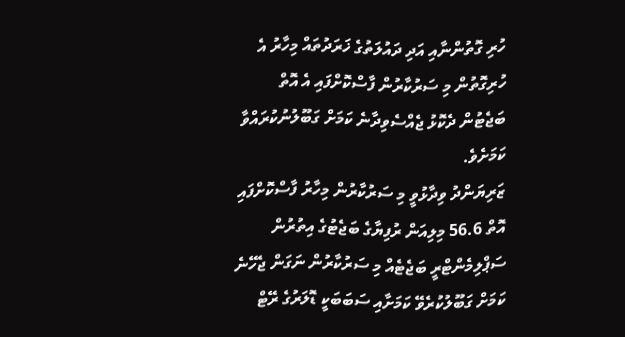ހުރި ގޮތުންނާއި އަދި ދައުލަތުގެ ޚަރަދުތައް މިހާރު އެ ހުރިގޮތުން މި ސަރުކާރުން ފާސްކޮށްފައި އެ އޮތް ބަޖެޓުން ދެކޮޅު ޖެއްސެވިދާނެ ކަމަށް ގަބޫލުނުކުރައްވާ ކަމަށެވެ.
ޒަރިޔަންދު ވިދާޅުވީ މި ސަރުކާރުން މިހާރު ފާސްކޮށްފައި އޮތް 56.6 މިލިއަން ރުފިޔާގެ ބަޖެޓުގެ އިތުރުން ސަޕްލިމެންޓްރީ ބަޖެޓެއް މި ސަރުކާރުން ނަގަން ޖެހޭނެ ކަމަށް ގަބޫލުކުރެވޭ ކަމަށާއި ސަބަބަކީ ޑޮލަރުގެ ރޭޓް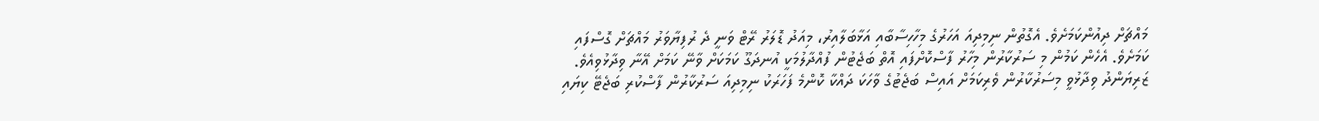މައްޗަށް ދިއުންކަމަށެވެ. އެގޮތުން ނިމިދިއަ އަހަރުގެ މިހާހިސާބާއި އަޅާބަލާއިރު، މިއަދު ޑޮލަރު ރޭޓް ވަނީ ދެ ރުފިޔާވަރު މައްޗަށް ގޮސްފައި ކަމަށެވެ. އެހެން ކަމުން މި ސަރުކާރުން މިހާރު ފާސްކޮށްފައި އޮތް ބަޖެޓުން ފުއްދާލުމަކީ އުނދަގޫ ކަމަކަށް ވާނޭ ކަމަށް އޭނާ ވިދާޅުވިއެވެ.
ޒަރިޔަންދު ވިދާޅުވީ މިސަރުކާރުން ވެރިކަމަށް އައިސް ބަޖެޓުގެ ވާހަކަ ދައްކާ ކޮންމެ ފަހަރަކު ނިމިދިއަ ސަރުކާރުން ފާސްކުރި ބަޖެޓޭ ކިޔައި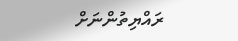ރައްޔިތުންނަށް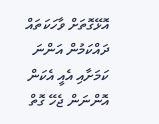އޮޅޭގޮތަށް ވާހަކަތައް ދައްކަމުން އަންނަ ކަމަށާއި އެއީ އެކަން އޮންނަން ޖެހޭ ގޮތް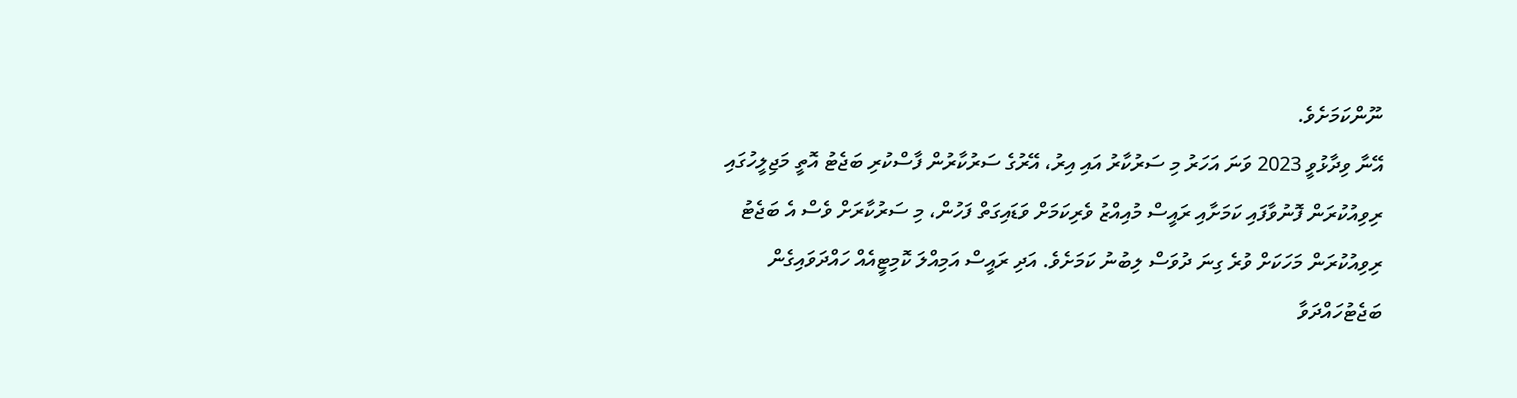ނޫންކަމަށެވެ.
އޭނާ ވިދާޅުވީ 2023 ވަނަ އަހަރު މި ސަރުކާރު އައި އިރު، އޭރުގެ ސަރުކާރުން ފާސްކުރި ބަޖެޓު އޮތީ މަޖިލީހުގައި ރިވިއުކުރަން ފޮނުވާފައި ކަމަށާއި ރައީސް މުއިއްޒު ވެރިކަމަށް ވަޑައިގަތް ފަހުން، މި ސަރުކާރަށް ވެސް އެ ބަޖެޓު ރިވިއުކުރަން މަހަކަށް ވުރެ ގިނަ ދުވަސް ލިބުނު ކަމަށެވެ. އަދި ރައީސް އަމިއްލަ ކޮމިޓީއެއް ހައްދަވައިގެން ބަޖެޓުހައްދަވާ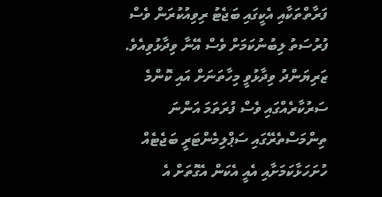ފަރާތްތަކާއި އެކީގައި ބަޖެޓު ރިވިއުކުރަން ވެސް ފުރުސަތު ލިބުނުކަމަށް ވެސް އޭނާ ވިދާޅުވިއެވެ.
ޒަރިޔަންދު ވިދާޅުވީ މިހާތަނަށް އައި ކޮންމެ ސަރުކާރެއްގައި ވެސް ފުރަތަމަ އަންނަ ތިންމަސްތެރޭގައި ސަޕްލިމެންޓަރީ ބަޖެޓެއް ހުށަހަޅާކަމަށާއި އެއީ އެކަން އެގޮތަށް އެ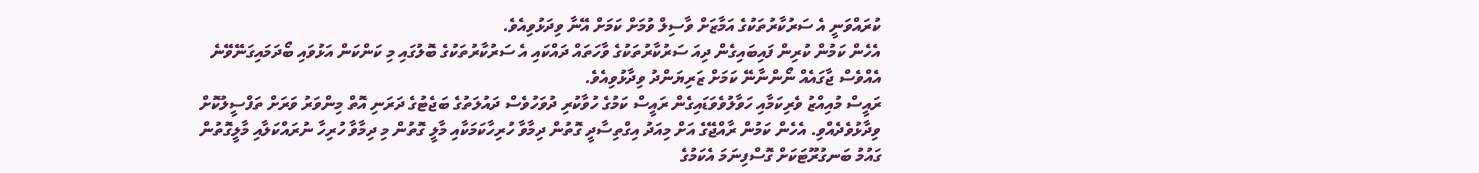ކުރައްވަނީ އެ ސަރުކާރުތަކުގެ އަމާޒަށް ވާސިލް ވުމަށް ކަމަށް އޭނާ ވިދަޅުވިއެވެ.
އެހެން ކަމުން ކުރިން ފައިބައިގެން ދިއަ ސަރުކާރުތަކުގެ ވާހަތައް ދައްކައި އެ ސަރުކާރުތަކުގެ ބޮލުގައި މި ކަންކަން އަޅުވައި ބޯދަމައިގަނޭވޭނެ އެއްވެސް ޖާގައެއް ނޯންނާނޭ ކަމަށް ޒަރިޔަންދު ވިދާޅުވިއެވެ.
ރައީސް މުއިއްޒު ވެރިކަމާއި ހަވާލުވެވަޑައިގެން ރައީސް ކަމުގެ ހުވާކުރި ދުވަހުވެސް ދައުލަތުގެ ބަޖެޓުގެ ދަރަނި އޮތް މިންވަރު ވަރަށް ތަފްސީލުކޮށް ވިދާޅުވެދެއްވި. އެހެން ކަމުން ރާއްޖޭގެ އަށް މިއަދު އިގްތިސާދީ ގޮތުން ދިމާވާ ހުރިހާކަމަކާއި މާލީ ގޮތުން މި ދިމާވާ ހުރިހާ ނުރައްކަލާއި މާލީގޮތުން ގައުމު ބަނގުރޫޓަކަށް ގޮސްފިނަމަ އެކަމުގެ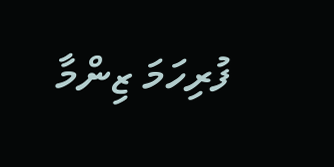ފުރިހަމަ ޒިންމާ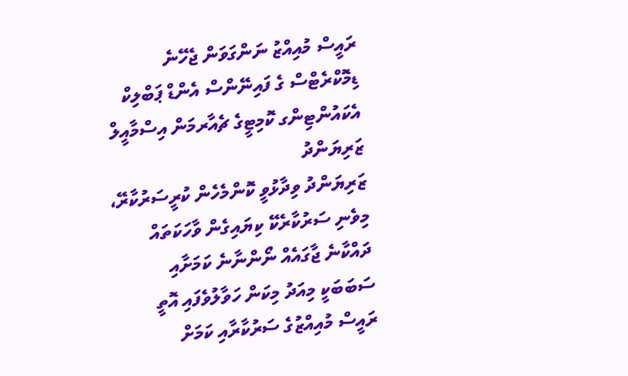ރައީސް މުއިއްޒު ނަންގަވަން ޖެހޭނެ
ޑިމޮކްރެޓްސް ގެ ފައިނޭންސް އެންޑް ޕަބްލިކް އެކައުންޓިންގ ކޮމިޓީގެ ޗެއާރމަން އިސްމާއީލް ޒަރިޔަންދު
ޒަރިޔަންދު ވިދާޅުވީ ކޮންމެހެން ކުރީސަރުކާރޭ، މިވެނި ސަރުކާރެކޭ ކިޔައިގެން ވާހަކަތައް ދައްކާނެ ޖާގައެއް ނޯންނާނެ ކަމަށާއި ސަބަބަކީ މިއަދު މިކަން ހަވާލުވެފައި އޮތީ ރައީސް މުއިއްޒުގެ ސަރުކާރާއި ކަމަށް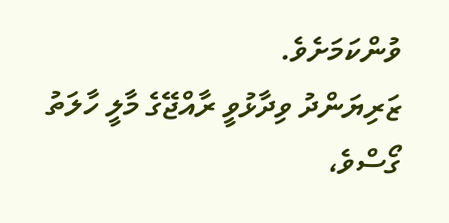ވުންކަމަށެވެ.
ޒަރިޔަންދު ވިދާޅުވީ ރާއްޖޭގެ މާލީ ހާލަތު ގޯސްވެ،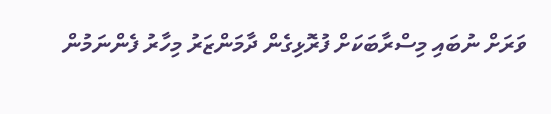ވަރަށް ނުބައި މިސްރާބަކަށް ފުރޮޅިގެން ދާމަންޒަރު މިހާރު ފެންނަމުން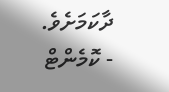ދާކަމަށެވެ.
- ކޮމެންޓް